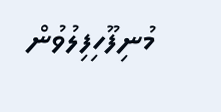މުނިފޫހިފިލުވުން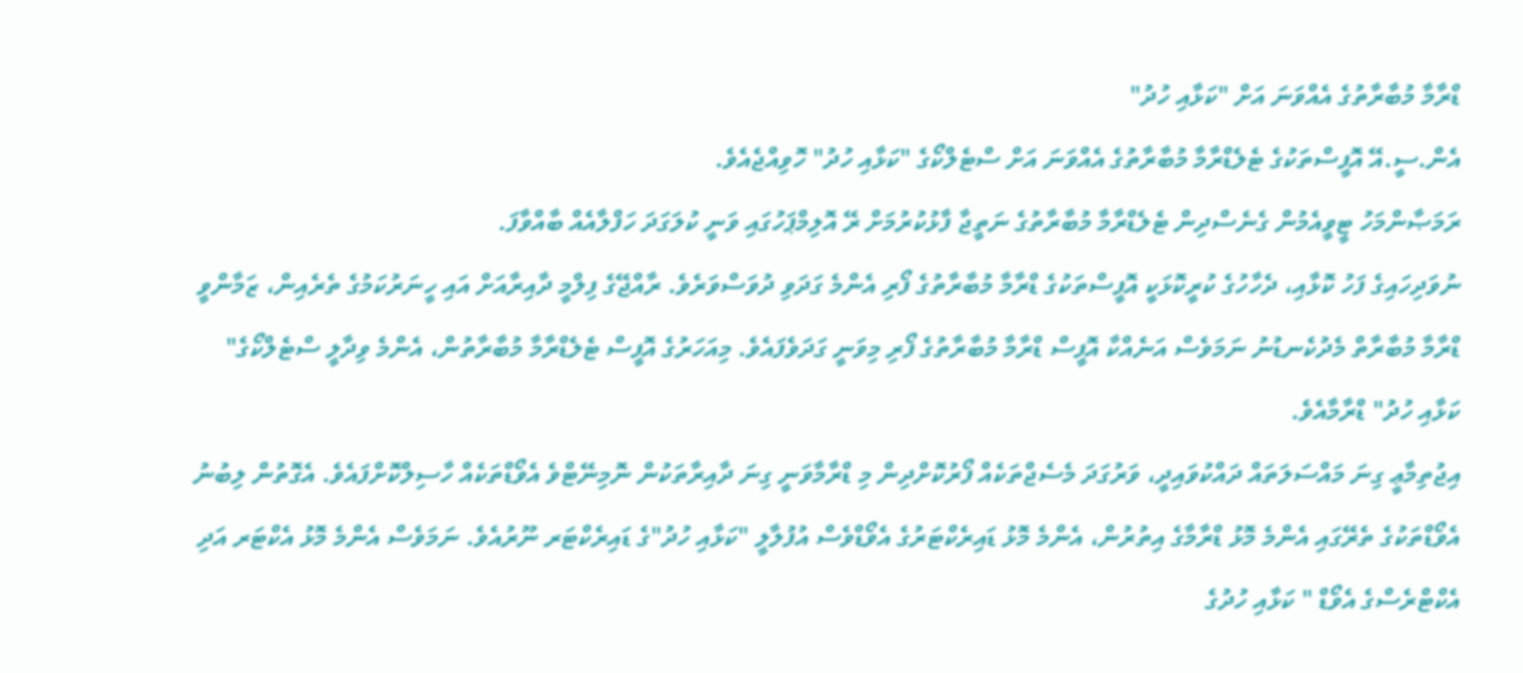ޑްރާމާ މުބާރާތުގެ އެއްވަނަ އަށް "ކަޅާއި ހުދު"
އެން.ސީ.އޭ އޮފީސްތަކުގެ ޓެލެޑްރާމާ މުބާރާތުގެ އެއްވަނަ އަށް ސްޓެލްކޯގެ "ކަޅާއި ހުދު" ހޮވިއްޖެއެވެ.
ރަމަޞާންމަހު ޓީވީއެމުން ގެނެސްދިން ޓެލެޑްރާމާ މުބާރާތުގެ ނަތީޖާ ފާޅުކުރުމަށް ރޭ އޮލިމްޕަހުގައި ވަނީ ކުލަގަދަ ހަފްލާއެއް ބާއްވާފަ.
ނުވަދިހައިގެ ފަހު ކޮޅާއި، ދެހާހުގެ ކުރީކޮޅަކީ އޮފީސްތަކުގެ ޑްރާމާ މުބާރާތުގެ ފޯރި އެންމެ ގަދަވި ދުވަސްވަރެވެ. ރާއްޖޭގެ ފިލްމީ ދާއިރާއަށް އައި ހީނަރުކަމުގެ ތެރެއިން، ޒަމާންވީ ޑްރާމާ މުބާރާތް މެދުކެނޑުނު ނަމަވެސް އަނެއްކާ އޮފީސް ޑްރާމާ މުބާރާތުގެ ފޯރި މިވަނީ ގަދަވެފައެވެ. މިއަހަރުގެ އޮފީސް ޓެލެޑްރާމާ މުބާރާތުން، އެންމެ ވިދާލީ ސްޓެލްކޯގެ" ކަޅާއި ހުދު" ޑްރާމާއެވެ.
އިޖުތިމާޢީ ގިނަ މައްސަލަތައް ދައްކުވައިދީ، ވަރުގަދަ މެސެޖްތަކެއް ފޯރުކޮށްދިން މި ޑްރާމާވަނީ ގިނަ ދާއިރާތަކުން ނޮމިނޭޓްވެ އެވޯޑްތަކެއް ހާސިލްކޮށްފައެވެ. އެގޮތުން ލިބުނު އެވޯޑްތަކުގެ ތެރޭގައި އެންމެ މޮޅު ޑްރާމާގެ އިތުރުން، އެންމެ މޮޅު ޑައިރެކްޓަރުގެ އެވޯޑްވެސް އުފުލާލީ "ކަޅާއި ހުދު"ގެ ޑައިރެކްޓަރ ނޫރުއެވެ. ނަމަވެސް އެންމެ މޮޅު އެކްޓަރ އަދި އެކްޓްރެސްގެ އެވޯޑް " ކަޅާއި ހުދުގެ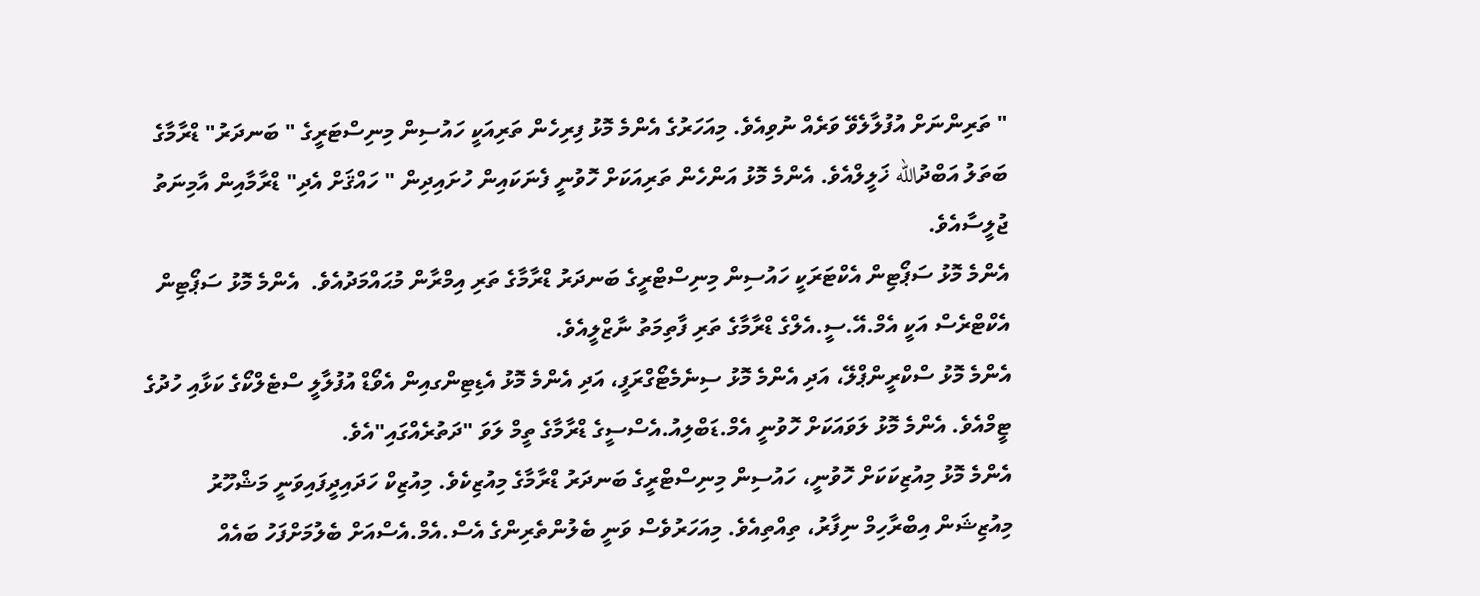" ތަރިންނަށް އުފުލާލެވޭ ވަރެއް ނުވިއެވެ. މިއަހަރުގެ އެންމެ މޮޅު ފިރިހެން ތަރިއަކީ ހައުސިން މިނިސްޓަރީގެ " ބަނދަރު" ޑްރާމާގެ ބަތަލު އަބްދުالله ޚަލީލްއެވެ. އެންމެ މޮޅު އަންހެން ތަރިއަކަށް ހޮވުނީ ފެނަކައިން ހުށައިދިން " ހައްޤަށް އެދި" ޑްރާމާއިން އާމިނަތު ޖުލީސާއެވެ.
އެންމެ މޮޅު ސަޕޯޓިން އެކްޓަރަކީ ހައުސިން މިނިސްޓްރީގެ ބަނދަރު ޑްރާމާގެ ތަރި އިމްރާން މުޙައްމަދުއެވެ.  އެންމެ މޮޅު ސަޕޯޓިން އެކްޓްރެސް އަކީ އެމް.އޭ.ސީ.އެލްގެ ޑްރާމާގެ ތަރި ފާތިމަތު ނާޒްލީއެވެ.
އެންމެ މޮޅު ސްކްރީންޕްލޭ، އަދި އެންމެ މޮޅު ސިނެމެޓޯގްރަފީ، އަދި އެންމެ މޮޅު އެޑިޓިންގއިން އެވޯޑް އުފުލާލީ ސްޓެލްކޯގެ ކަޅާއި ހުދުގެ ޓީމްއެވެ. އެންމެ މޮޅު ލަވައަކަށް ހޮވުނީ އެމް.ޑަބްލިއު.އެސްސީގެ ޑްރާމާގެ ތީމް ލަވަ "ދަތުރެއްގައި"އެވެ.
އެންމެ މޮޅު މިއުޒިކަކަށް ހޮވުނީ، ހައުސިން މިނިސްޓްރީގެ ބަނދަރު ޑްރާމާގެ މިއުޒިކެވެ. މިއުޒިކް ހަދައިދީފައިވަނީ މަޝްހޫރު މިއުޒިޝަން އިބްރާހިމް ނިފާރު، ތިއްތިއެވެ. މިއަހަރުވެސް ވަނީ ބެލުންތެރިންގެ އެސް.އެމް.އެސްއަށް ބެލުމަށްފަހު ބައެއް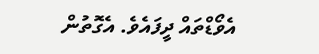އެވޯޑްތައް ދީފައެވެ. އެގޮތުން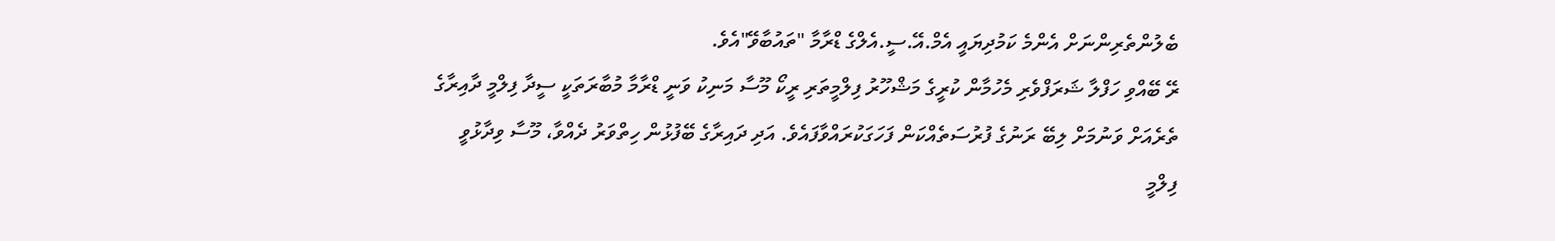ބެލުންތެރިންނަށް އެންމެ ކަމުދިޔައީ އެމް.އޭ.ސީ.އެލްގެ ޑްރާމާ "ތައުބާވޭ"އެވެ.
ރޭ ބޭއްވި ހަފްލާ ޝަރަފްވެރި މެހުމާން ކުރީގެ މަޝްހޫރު ފިލްމީތަރި ރީކޯ މޫސާ މަނިކު ވަނީ ޑްރާމާ މުބާރަތަކީ ސީދާ ފިލްމީ ދާއިރާގެ ތެރެއަށް ވަނުމަށް ލިބޭ ރަނުގެ ފުރުސަތެއްކަން ފަހަގަކުރައްވާފައެވެ. އަދި ދައިރާގެ ބޭފުޅުން ހިތްވަރު ދެއްވާ، މޫސާ ވިދާޅުވީ ފިލްމީ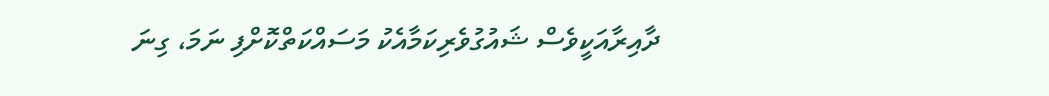ދާއިރާއަކީވެސް ޝައުގުވެރިކަމާއެކު މަސައްކަތްކޮށްފި ނަމަ، ގިނަ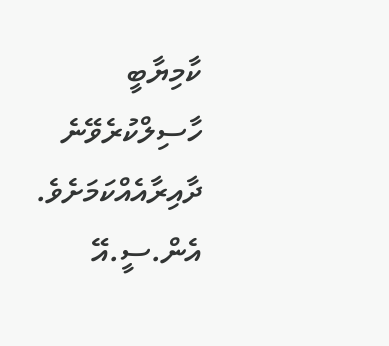ކާމިޔާބީ ހާސިލްކުރެވޭނެ ދާއިރާއެއްކަމަށެވެ.
އެން.ސީ.އޭ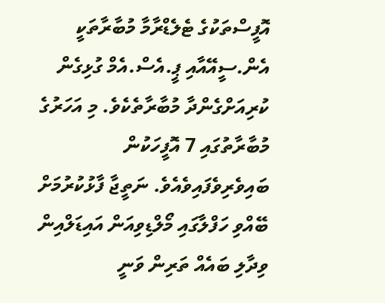އޮފީސްތަކުގެ ޓެލެޑްރާމާ މުބާރާތަކީ އެން.ސީއޭއާއި ޕީ.އެސް.އެމް ގުޅިގެން ކުރިއަށްގެންދާ މުބާރާތެކެވެ. މި އަހަރުގެ މުބާރާތުގައި 7 އޮފީހަކުން ބައިވެރިވެފައިވެއެވެ. ނަތީޖާ ފާޅުކުރުމަށް ބޭއްވި ހަފްލާގައި މޯލްޑިވިއަން އައިޑަލްއިން ވިދާލި ބައެއް ތަރިން ވަނީ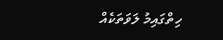ހިތްގައިމު ލަވަތަކެއް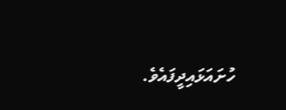ހުށައަޅައިދީފައެވެ.